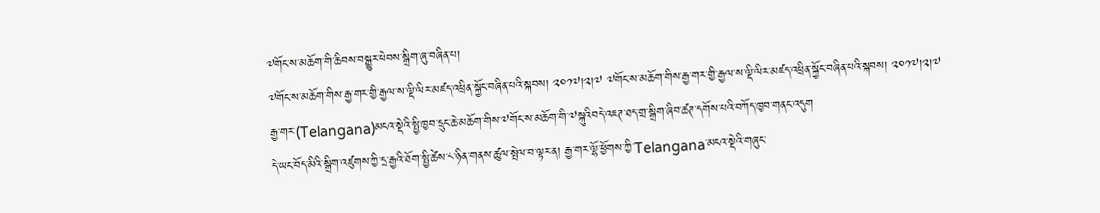༧གོང་ས་མཆོག་གི་ཆིབས་བསྒྱུར་ཕེབས་སྒྲིག་ཞུ་བཞིན་པ།
༧གོང་ས་མཆོག་གིས་རྒྱ་གར་གྱི་རྒྱལ་ས་ལྡི་ལིར་མཛད་འཕྲིན་སྐྱོང་བཞིན་པའི་སྐབས། ༢༠༡༧།༢།༧ ༧གོང་ས་མཆོག་གིས་རྒྱ་གར་གྱི་རྒྱལ་ས་ལྡི་ལིར་མཛད་འཕྲིན་སྐྱོང་བཞིན་པའི་སྐབས། ༢༠༡༧།༢།༧
རྒྱ་གར་(Telangana)མངའ་སྡེའི་སྤྱི་ཁྱབ་དྲུང་ཆེ་མཆོག་གིས་༧གོང་ས་མཆོག་གི་༧སྐུའིབདེ་འཇཊ་ཐད་གྲ་སྒྲིག་ཞིབ་ཚཊ་དགོས་པའི་བཀོད་ཁྱབ་གནང་འདུག
དེ་ཡང་བོད་མིའི་སྒྲིག་འཛུགས་ཀྱི་དྲ་རྒྱའི་ཐོག་སྤྱི་ཚེས་༨་ཉིན་གནས་ཚུལ་སྤེལ་བ་ལྟར་ན། རྒྱ་གར་ལྷོ་ཕྱོགས་ཀྱི་Telangana་མངའ་སྡེའི་གཞུང་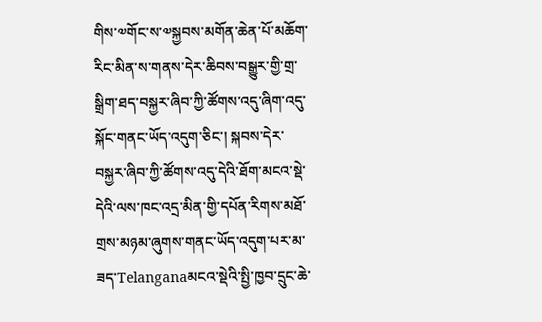གིས་༧གོང་ས་༧སྐྱབས་མགོན་ཆེན་པོ་མཆོག་རིང་མིན་ས་གནས་དེར་ཆིབས་བསྒྱུར་གྱི་གྲ་སྒྲིག་ཐད་བསྐྱར་ཞིབ་ཀྱི་ཚོགས་འདུ་ཞིག་འདུ་སྐོང་གནང་ཡོད་འདུག་ཅིང་། སྐབས་དེར་བསྐྱར་ཞིབ་ཀྱི་ཚོགས་འདུ་དེའི་ཐོག་མངའ་སྡེ་དེའི་ལས་ཁང་འདྲ་མིན་གྱི་དཔོན་རིགས་མཐོ་གྲས་མཉམ་ཞུགས་གནང་ཡོད་འདུག་པར་མ་ཟད་Telanganaམངའ་སྡེའི་སྤྱི་ཁྱབ་དྲུང་ཆེ་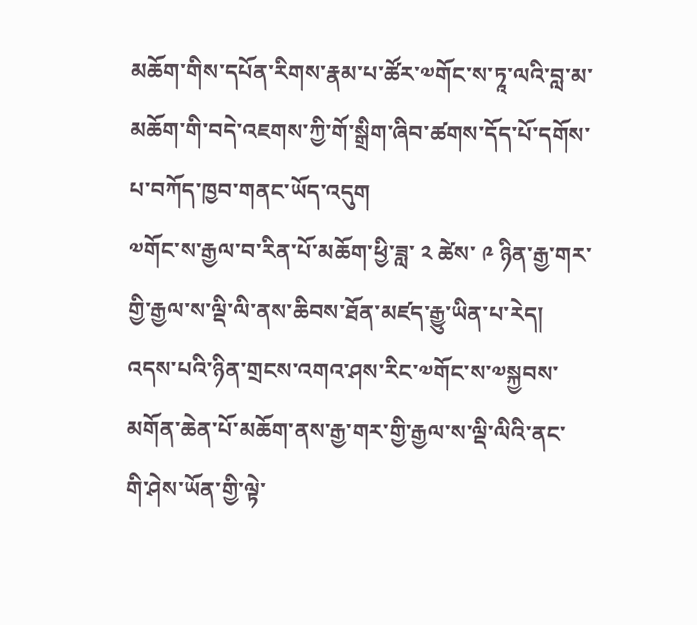མཆོག་གིས་དཔོན་རིགས་རྣམ་པ་ཚོར་༧གོང་ས་ཏཱ་ལའི་བླ་མ་མཆོག་གི་བདེ་འཇགས་ཀྱི་གོ་སྒྲིག་ཞིབ་ཚགས་དོད་པོ་དགོས་པ་བཀོད་ཁྱབ་གནང་ཡོད་འདུག
༧གོང་ས་རྒྱལ་བ་རིན་པོ་མཆོག་ཕྱི་ཟླ་ ༢ ཚེས་ ༩ ཉིན་རྒྱ་གར་གྱི་རྒྱལ་ས་ལྡི་ལི་ནས་ཆིབས་ཐོན་མཛད་རྒྱུ་ཡིན་པ་རེད།  འདས་པའི་ཉིན་གྲངས་འགའ་ཤས་རིང་༧གོང་ས་༧སྐྱབས་མགོན་ཆེན་པོ་མཆོག་ནས་རྒྱ་གར་གྱི་རྒྱལ་ས་ལྡི་ལིའི་ནང་གི་ཤེས་ཡོན་གྱི་ལྟེ་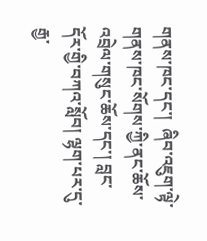གནས་ཁང་དང་།  ཞིབ་འཇུག་ལྟེ་གནས་ཁང་སོགས་ཀྱི་ནང་ཆོས་འབྲེལ་གསུང་ཆོས་དང་། བླང་དོར་གྱི་བཀའ་སློབ། ལྷག་པར་དུ་རྒྱ་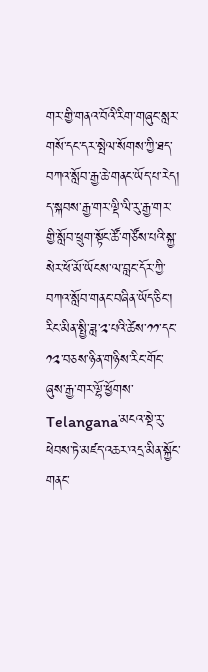གར་གྱི་གནའ་བོའི་རིག་གཞུང་སླར་གསོ་དང་དར་སྤེལ་སོགས་ཀྱི་ཐད་བཀའ་སློབ་རྒྱ་ཆེ་གནང་ཡོད་པ་རེད།
ད་སྐབས་རྒྱ་གར་ལྡི་ལི་རུ་རྒྱ་གར་གྱི་སློབ་ཕྲུག་སྟོང་ཚོ་གཙོས་པའི་སྐྱ་སེར་ཕོ་མོ་ཡོངས་ལ་བླང་དོར་ཀྱི་བཀའ་སློབ་གནང་བཞིན་ཡོད་ཅིང་། རིང་མིན་སྤྱི་ཟླ་༢་པའི་ཚེས་༡༡་དང་༡༢་བཅས་ཉིན་གཉིས་རིང་གོང་ཞུས་རྒྱ་གར་ལྷོ་ཕྱོགས་Telangana་མངའ་སྡེ་རུ་ཕེབས་ཏེ་མཛད་འཆར་འདྲ་མིན་སྐྱོང་གནང་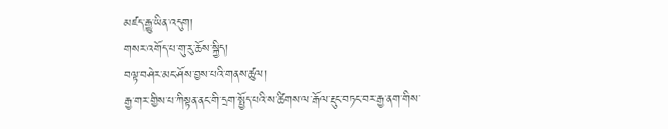མཛད་རྒྱུ་ཡིན་འདུག།
གསར་འགོད་པ་གུ་རུ་ཆོས་སྐྱིད།
བལྟ་བཤེར་མང་ཤོས་བྱས་པའི་གནས་ཚུལ།
རྒྱ་གར་གྱིས་པ་ཀིསྟན་ནང་གི་དྲག་སྤྱོད་པའི་ས་ཚིགས་ལ་རྒོལ་རྡུང་བཏང་བར་རྒྱ་ནག་གིས་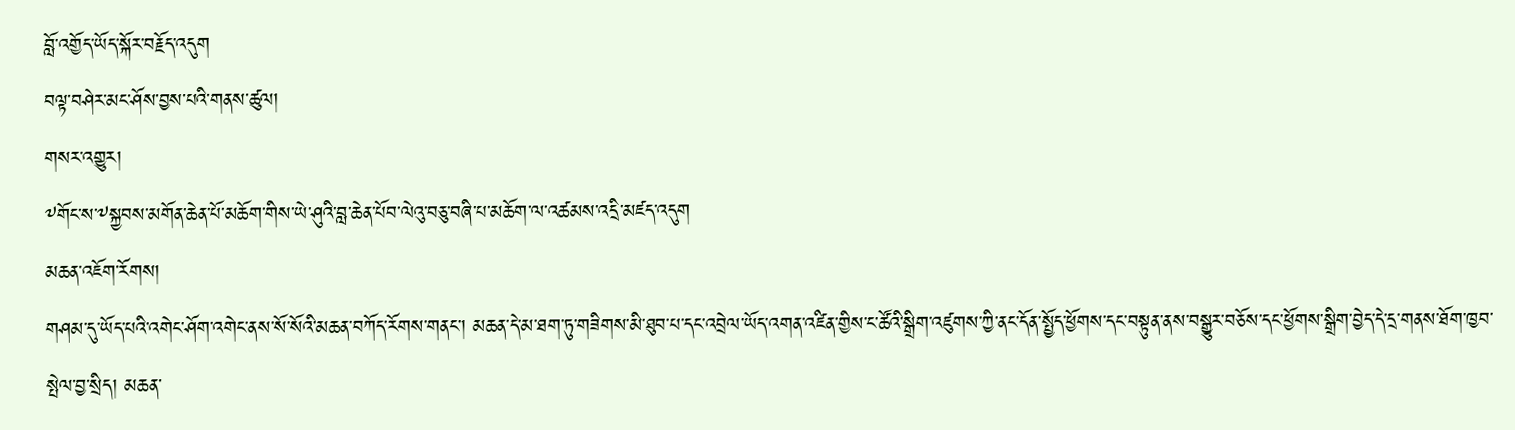བློ་འགྱོད་ཡོད་སྐོར་བརྗོད་འདུག
བལྟ་བཤེར་མང་ཤོས་བྱས་པའི་གནས་ཚུལ།
གསར་འགྱུར།
༸གོང་ས་༸སྐྱབས་མགོན་ཆེན་པོ་མཆོག་གིས་ཡེ་ཤུའི་བླ་ཆེན་པོབ་ལེའུ་བཅུ་བཞི་པ་མཆོག་ལ་འཚམས་འདྲི་མཛད་འདུག
མཆན་འཇོག་རོགས།
གཤམ་དུ་ཡོད་པའི་འགེང་ཤོག་འགེང་ནས་སོ་སོའི་མཆན་བཀོད་རོགས་གནང་། མཆན་དེ་མ་ཐག་ཏུ་གཟིགས་མི་ཐུབ་པ་དང་འབྲེལ་ཡོད་འགན་འཛིན་གྱིས་ང་ཚོའི་སྒྲིག་འཛུགས་ཀྱི་ནང་དོན་སྤྱོད་ཕྱོགས་དང་བསྟུན་ནས་བསྒྱུར་བཅོས་དང་ཕྱོགས་སྒྲིག་བྱེད་དེ་དྲ་གནས་ཐོག་ཁྱབ་སྤེལ་བྱ་སྲིད། མཆན་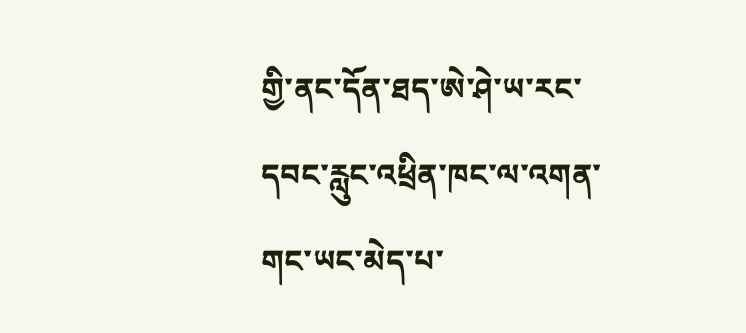གྱི་ནང་དོན་ཐད་ཨེ་ཤེ་ཡ་རང་དབང་རླུང་འཕྲིན་ཁང་ལ་འགན་གང་ཡང་མེད་པ་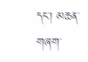དང་། མཆན་གཞག་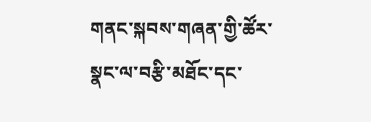གནང་སྐབས་གཞན་གྱི་ཚོར་སྣང་ལ་བརྩི་མཐོང་དང་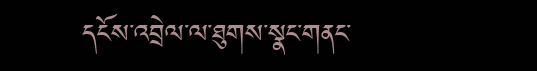དངོས་འབྲེལ་ལ་ཐུགས་སྣང་གནང་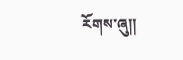རོགས་ཞུ༎